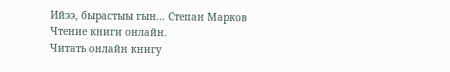Ийээ, бырастыы гын... Степан Марков
Чтение книги онлайн.
Читать онлайн книгу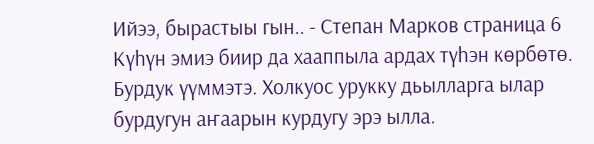Ийээ, бырастыы гын.. - Степан Марков страница 6
Күһүн эмиэ биир да хааппыла ардах түһэн көрбөтө. Бурдук үүммэтэ. Холкуос урукку дьылларга ылар бурдугун аҥаарын курдугу эрэ ылла.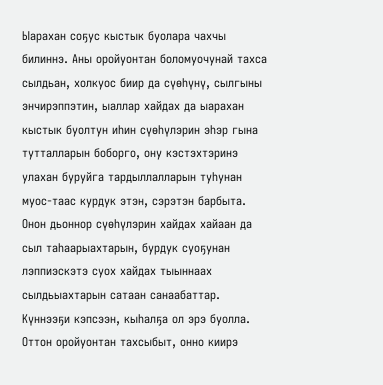Ыарахан соҕус кыстык буолара чахчы билиннэ. Аны оройуонтан боломуочунай тахса сылдьан, холкуос биир да сүөһүнү, сылгыны энчирэппэтин, ыаллар хайдах да ыарахан кыстык буолтун иһин сүөһүлэрин эһэр гына тутталларын боборго, ону кэстэхтэринэ улахан буруйга тардыллалларын туһунан муос-таас курдук этэн, сэрэтэн барбыта. Онон дьоннор сүөһүлэрин хайдах хайаан да сыл таһаарыахтарын, бурдук суоҕунан лэппиэскэтэ суох хайдах тыыннаах сылдьыахтарын сатаан санаабаттар. Күннээҕи кэпсээн, кыһалҕа ол эрэ буолла. Оттон оройуонтан тахсыбыт, онно киирэ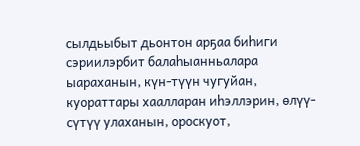сылдьыбыт дьонтон арҕаа биһиги сэриилэрбит балаһыанньалара ыараханын, күн-түүн чугуйан, куораттары хаалларан иһэллэрин, өлүү-сүтүү улаханын, ороскуот,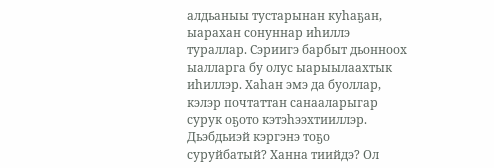алдьаныы тустарынан куһаҕан, ыарахан сонуннар иһиллэ тураллар. Сэриигэ барбыт дьонноох ыалларга бу олус ыарыылаахтык иһиллэр. Хаһан эмэ да буоллар, кэлэр почтаттан санааларыгар сурук оҕото кэтэһээхтииллэр. Дьэбдьиэй кэргэнэ тоҕо суруйбатый? Ханна тиийдэ? Ол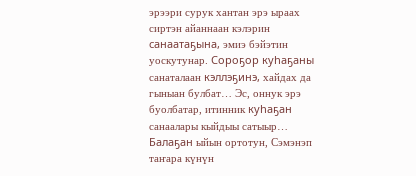эрээри сурук хантан эрэ ыраах сиртэн айаннаан кэлэрин санаатаҕына, эмиэ бэйэтин уоскутунар. Сороҕор куһаҕаны санаталаан кэллэҕинэ, хайдах да гыныан булбат… Эс, оннук эрэ буолбатар, итинник куһаҕан санаалары кыйдыы сатыыр…
Балаҕан ыйын ортотун, Сэмэнэп таҥара күнүн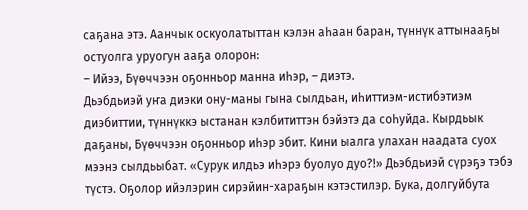саҕана этэ. Аанчык оскуолатыттан кэлэн аһаан баран, түннүк аттынааҕы остуолга уруогун ааҕа олорон:
– Ийээ, Бүөччээн оҕонньор манна иһэр, – диэтэ.
Дьэбдьиэй уҥа диэки ону-маны гына сылдьан, иһиттиэм-истибэтиэм диэбиттии, түннүккэ ыстанан кэлбититтэн бэйэтэ да соһуйда. Кырдьык даҕаны, Бүөччээн оҕонньор иһэр эбит. Кини ыалга улахан наадата суох мээнэ сылдьыбат. «Сурук илдьэ иһэрэ буолуо дуо?!» Дьэбдьиэй сүрэҕэ тэбэ түстэ. Оҕолор ийэлэрин сирэйин-хараҕын кэтэстилэр. Бука, долгуйбута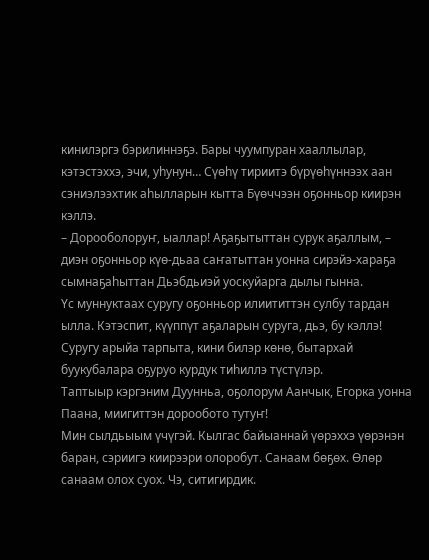кинилэргэ бэрилиннэҕэ. Бары чуумпуран хааллылар, кэтэстэххэ, эчи, уһунун… Сүөһү тириитэ бүрүөһүннээх аан сэниэлээхтик аһылларын кытта Бүөччээн оҕонньор киирэн кэллэ.
– Дорооболоруҥ, ыаллар! Аҕаҕытыттан сурук аҕаллым, – диэн оҕонньор күө-дьаа саҥатыттан уонна сирэйэ-хараҕа сымнаҕаһыттан Дьэбдьиэй уоскуйарга дылы гынна.
Үс муннуктаах суругу оҕонньор илиититтэн сулбу тардан ылла. Кэтэспит, күүппүт аҕаларын суруга, дьэ, бу кэллэ! Суругу арыйа тарпыта, кини билэр көнө, бытархай буукубалара оҕуруо курдук тиһиллэ түстүлэр.
Таптыыр кэргэним Дуунньа, оҕолорум Аанчык, Егорка уонна Паана, миигиттэн дорообото тутуҥ!
Мин сылдьыым үчүгэй. Кылгас байыаннай үөрэххэ үөрэнэн баран, сэриигэ киирээри олоробут. Санаам бөҕөх. Өлөр санаам олох суох. Чэ, ситигирдик.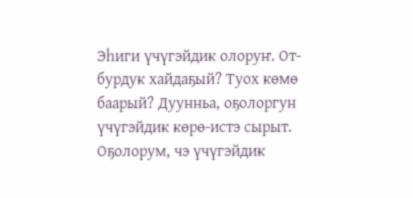Эһиги үчүгэйдик олоруҥ. От-бурдук хайдаҕый? Туох көмө баарый? Дуунньа, оҕолоргун үчүгэйдик көрө-истэ сырыт. Оҕолорум, чэ үчүгэйдик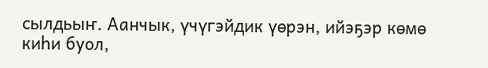сылдьыҥ. Аанчык, үчүгэйдик үөрэн, ийэҕэр көмө киһи буол,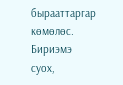бырааттаргар көмөлөс. Бириэмэ суох,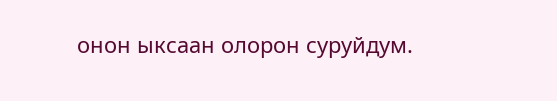онон ыксаан олорон суруйдум.